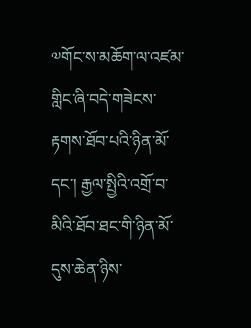༧གོང་ས་མཆོག་ལ་འཛམ་གླིང་ཞི་བདེ་གཟེངས་རྟགས་ཐོབ་པའི་ཉིན་མོ་དང་། རྒྱལ་སྤྱིའི་འགྲོ་བ་མིའི་ཐོབ་ཐང་གི་ཉིན་མོ་དུས་ཆེན་ཉིས་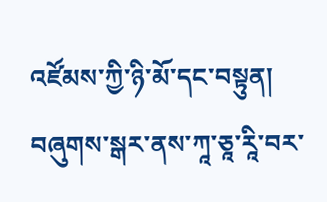འཛོམས་ཀྱི་ཉི་མོ་དང་བསྟུན། བཞུགས་སྒར་ནས་ཀཱ་ཅཱ་རཱི་བར་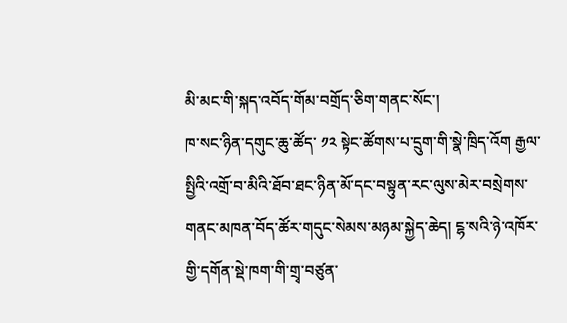མི་མང་གི་སྐད་འབོད་གོམ་བགྲོད་ཅིག་གནང་སོང་།
ཁ་སང་ཉིན་དགུང་ཆུ་ཚོད་ ༡༢ སྟེང་ཚོགས་པ་དྲུག་གི་སྣེ་ཁྲིད་འོག རྒྱལ་སྤྱིའི་འགྲོ་བ་མིའི་ཐོབ་ཐང་ཉིན་མོ་དང་བསྟུན་རང་ལུས་མེར་བསྲེགས་གནང་མཁན་བོད་ཚོར་གདུང་སེམས་མཉམ་སྐྱེད་ཆེད། ངྷ་སའི་ཉེ་འཁོར་གྱི་དགོན་སྡེ་ཁག་གི་གྲྭ་བཙུན་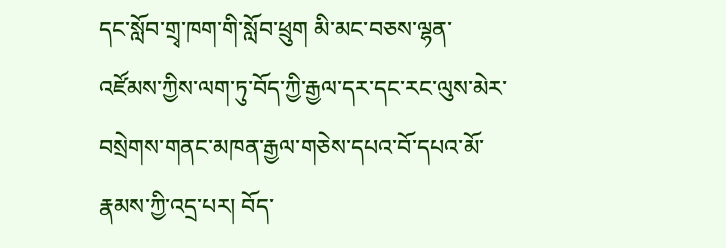དང་སློབ་གྲྭ་ཁག་གི་སློབ་ཕྲུག མི་མང་བཅས་ལྷན་འཛོམས་ཀྱིས་ལག་ཏུ་བོད་ཀྱི་རྒྱལ་དར་དང་རང་ལུས་མེར་བསྲེགས་གནང་མཁན་རྒྱལ་གཅེས་དཔའ་བོ་དཔའ་མོ་རྣམས་ཀྱི་འདྲ་པར། བོད་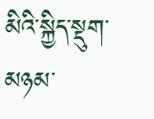མིའི་སྐྱིད་སྡུག་མཉམ་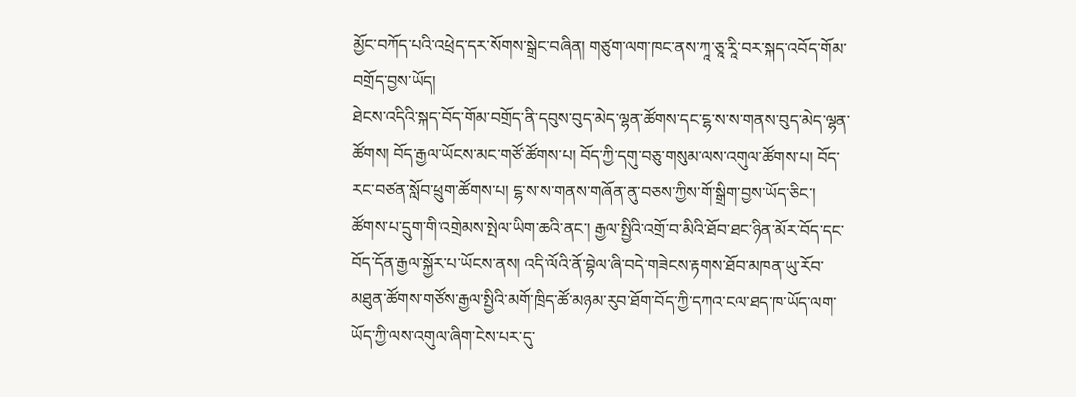མྱོང་བཀོད་པའི་འཕྲེད་དར་སོགས་སྒྲེང་བཞིན། གཙུག་ལག་ཁང་ནས་ཀཱ་ཅཱ་རཱི་བར་སྐད་འབོད་གོམ་བགྲོད་བྱས་ཡོད།
ཐེངས་འདིའི་སྐད་བོད་གོམ་བགྲོད་ནི་དབུས་བུད་མེད་ལྷན་ཚོགས་དང་ངྷ་ས་ས་གནས་བུད་མེད་ལྷན་ཚོགས། བོད་རྒྱལ་ཡོངས་མང་གཙོ་ཚོགས་པ། བོད་ཀྱི་དགུ་བཅུ་གསུམ་ལས་འགུལ་ཚོགས་པ། བོད་རང་བཙན་སློབ་ཕྲུག་ཚོགས་པ། ངྷ་ས་ས་གནས་གཞོན་ནུ་བཅས་ཀྱིས་གོ་སྒྲིག་བྱས་ཡོད་ཅིང་། ཚོགས་པ་དྲུག་གི་འགྲེམས་སྤེལ་ཡིག་ཆའི་ནང་། རྒྱལ་སྤྱིའི་འགྲོ་བ་མིའི་ཐོབ་ཐང་ཉིན་མོར་བོད་དང་བོད་དོན་རྒྱལ་སྐྱོར་པ་ཡོངས་ནས། འདི་ལོའི་ནོ་བྷེལ་ཞི་བདེ་གཟེངས་རྟགས་ཐོབ་མཁན་ཡུ་རོབ་མཐུན་ཚོགས་གཙོས་རྒྱལ་སྤྱིའི་མགོ་ཁྲིད་ཚོ་མཉམ་རུབ་ཐོག་བོད་ཀྱི་དཀའ་ངལ་ཐད་ཁ་ཡོད་ལག་ཡོད་ཀྱི་ལས་འགུལ་ཞིག་ངེས་པར་དུ་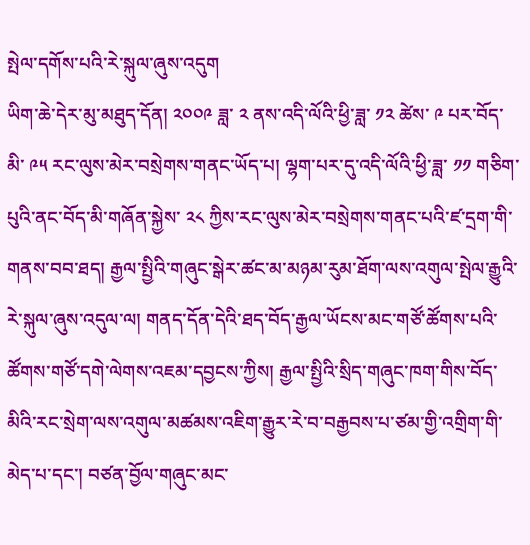སྤེལ་དགོས་པའི་རེ་སྐུལ་ཞུས་འདུག
ཡིག་ཆེ་དེར་མུ་མཐུད་དོན། ༢༠༠༩ ཟླ་ ༢ ནས་འདི་ལོའི་ཕྱི་ཟླ་ ༡༢ ཚེས་ ༩ པར་བོད་མི་ ༩༥ རང་ལུས་མེར་བསྲེགས་གནང་ཡོད་པ། ལྷག་པར་དུ་འདི་ལོའི་ཕྱི་ཟླ་ ༡༡ གཅིག་པུའི་ནང་བོད་མི་གཞོན་སྐྱེས་ ༢༨ ཀྱིས་རང་ལུས་མེར་བསྲེགས་གནང་པའི་ཛ་དྲག་གི་གནས་བབ་ཐད། རྒྱལ་སྤྱིའི་གཞུང་སྒེར་ཚང་མ་མཉམ་རུམ་ཐོག་ལས་འགུལ་སྤེལ་རྒྱུའི་རེ་སྐུལ་ཞུས་འདུལ་ལ། གནད་དོན་དེའི་ཐད་བོད་རྒྱལ་ཡོངས་མང་གཙོ་ཚོགས་པའི་ཚོགས་གཙོ་དགེ་ལེགས་འཇམ་དབྱངས་ཀྱིས། རྒྱལ་སྤྱིའི་སྲིད་གཞུང་ཁག་གིས་བོད་མིའི་རང་སྲེག་ལས་འགུལ་མཚམས་འཇིག་རྒྱུར་རེ་བ་བརྒྱབས་པ་ཙམ་གྱི་འགྲིག་གི་མེད་པ་དང་། བཙན་བྱོལ་གཞུང་མང་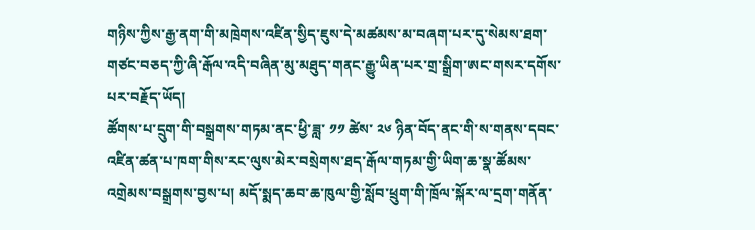གཉིས་ཀྱིས་རྒྱ་ནག་གི་མཁྲེགས་འཛིན་སྱིད་ཇུས་དེ་མཚམས་མ་བཞག་པར་དུ་སེམས་ཐག་གཙང་བཅད་ཀྱི་ཞི་རྒོལ་འདི་བཞིན་མུ་མཐུད་གནང་རྒྱུ་ཡིན་པར་གྲ་སྒྲིག་ཨང་གསར་དགོས་པར་བརྗོད་ཡོད།
ཚོགས་པ་དྲུག་གི་བསྒྲགས་གཏམ་ནང་ཕྱི་ཟླ་ ༡༡ ཚེས་ ༢༦ ཉིན་བོད་ནང་གི་ས་གནས་དབང་འཛིན་ཚན་པ་ཁག་གིས་རང་ལུས་མེར་བསྲེགས་ཐད་རྒོལ་གཏམ་གྱི་ཡིག་ཆ་སྣ་ཚོམས་འགྲེམས་བསྒྲགས་བྱས་པ། མདོ་སྨད་ཆབ་ཆ་ཁུལ་གྱི་སློབ་ཕྲུག་གི་ཁྲོལ་སྐོར་ལ་དྲག་གནོན་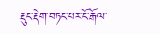རྡུང་རྡེག་བཏང་པར་ངོ་རྒོལ་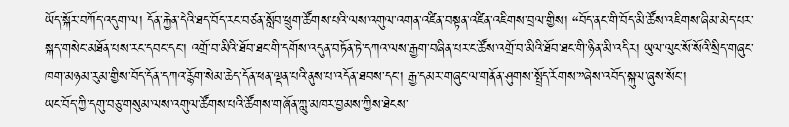ཡོད་སྐོར་བཀོད་འདུག་ལ། དོན་རྐྱེན་དེའི་ཐད་བོད་རང་བཙན་སློབ་ཕྲུག་ཚོགས་པའི་ལས་འགུལ་འགན་འཛིན་བསྟན་འཛིན་འཇིགས་བྲལ་གྱིས། “བོད་ནང་གི་བོད་མི་ཚོས་འཇིགས་ཞིམ་མེད་པར་སྐད་གསེང་མཐོན་པས་རང་དབང་དང་། འགྲོ་བ་མིའི་ཐོབ་ཐང་གི་དགོས་འདུན་བཏོན་ཏེ་དཀའ་ལས་རྒྱག་བཞིན་པར་ང་ཚོས་འགྲོ་བ་མིའི་ཐོབ་ཐང་གི་ཉིན་མི་འདིར། ཡུལ་ལུང་སོ་སོའི་སྲིད་གཞུང་ཁག་མཉམ་རུམ་གྱིས་བོད་དོན་དཀའ་རྙོག་སེམ་ཆེད་དོན་ཕན་ལྡན་པའི་ནུས་པ་འདོན་ཐབས་དང་། རྒྱ་དམར་གཞུང་ལ་གནོན་ཤུགས་སྤྲོད་རོགས་”ཞེས་འབོད་སྐུལ་ཞུས་སོང་།
ཡང་བོད་ཀྱི་དགུ་བཅུ་གསུམ་ལས་འགུལ་ཚོགས་པའི་ཚོགས་གཞོན་ཀླུ་མཁར་བྱམས་ཀྱིས་ཐེངས་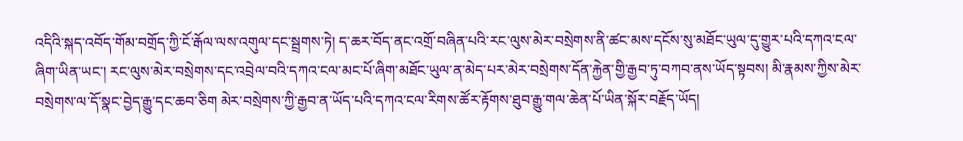འདིའི་སྐད་འབོད་གོམ་བགྲོད་ཀྱི་ངོ་རྒོལ་ལས་འགུལ་དང་སྦྲགས་ཏེ། ད་ཆར་བོད་ནང་འགྲོ་བཞིན་པའི་རང་ལུས་མེར་བསྲེགས་ནི་ཚང་མས་དངོས་སུ་མཐོང་ཡུལ་དུ་གྱུར་པའི་དཀའ་ངལ་ཞིག་ཡིན་ཡང་། རང་ལུས་མེར་བསྲེགས་དང་འབྲེལ་བའི་དཀའ་ངལ་མང་པོ་ཞིག་མཐོང་ཡུལ་ན་མེད་པར་མེར་བསྲེགས་དོན་རྐྱེན་གྱི་རྒྱབ་ཏུ་བཀབ་ནས་ཡོད་སྟབས། མི་རྣམས་ཀྱིས་མེར་བསྲེགས་ལ་དོ་སྣང་བྱེད་རྒྱུ་དང་ཆབ་ཅིག མེར་བསྲེགས་ཀྱི་རྒྱབ་ན་ཡོད་པའི་དཀའ་ངལ་རིགས་ཚོར་རྟོགས་ཐུབ་རྒྱུ་གལ་ཆེན་པོ་ཡིན་སྐོར་བརྗོད་ཡོད།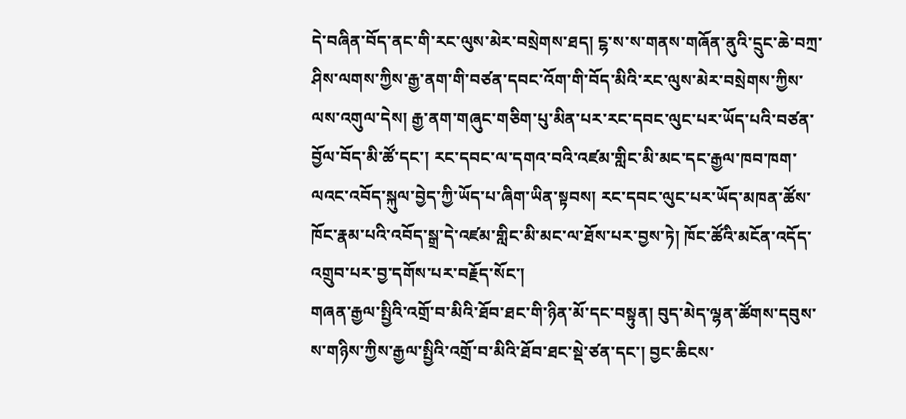དེ་བཞིན་བོད་ནང་གི་རང་ལུས་མེར་བསྲེགས་ཐད། ངྷ་ས་ས་གནས་གཞོན་ནུའི་དྲུང་ཆེ་བཀྲ་ཤིས་ལགས་ཀྱིས་རྒྱ་ནག་གི་བཙན་དབང་འོག་གི་བོད་མིའི་རང་ལུས་མེར་བསྲེགས་ཀྱིས་ལས་འགུལ་དེས། རྒྱ་ནག་གཞུང་གཅིག་པུ་མིན་པར་རང་དབང་ལུང་པར་ཡོད་པའི་བཙན་བྱོལ་བོད་མི་ཚོ་དང་། རང་དབང་ལ་དགའ་བའི་འཛམ་གླིང་མི་མང་དང་རྒྱལ་ཁབ་ཁག་ལའང་འབོད་སྐུལ་བྱེད་ཀྱི་ཡོད་པ་ཞིག་ཡིན་སྟབས། རང་དབང་ལུང་པར་ཡོད་མཁན་ཚོས་ཁོང་རྣམ་པའི་འབོད་སྒྲ་དེ་འཛམ་གླིང་མི་མང་ལ་ཐོས་པར་བྱས་ཏེ། ཁོང་ཚོའི་མངོན་འདོད་འགྲུབ་པར་བྱ་དགོས་པར་བརྗོད་སོང་།
གཞན་རྒྱལ་སྤྱིའི་འགྲོ་བ་མིའི་ཐོབ་ཐང་གི་ཉིན་མོ་དང་བསྟུན། བུད་མེད་ལྷན་ཚོགས་དབུས་ས་གཉིས་ཀྱིས་རྒྱལ་སྤྱིའི་འགྲོ་བ་མིའི་ཐོབ་ཐང་སྡེ་ཙན་དང་། བྱང་ཆིངས་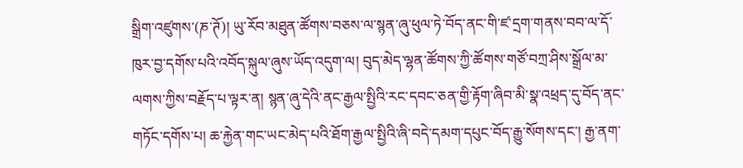སྒྲིག་འཛུགས་(ཎ་ཊོ)། ཡུ་རོབ་མཐུན་ཚོགས་བཅས་ལ་སྙན་ཞུ་ཕུལ་ཏེ་བོད་ནང་གི་ཛ་དྲག་གནས་བབ་ལ་དོ་ཁུར་བྱ་དགོས་པའི་འབོད་སྐུལ་ཞུས་ཡོད་འདུག་ལ། བུད་མེད་ལྷན་ཚོགས་ཀྱི་ཚོགས་གཙོ་བཀྲ་ཤིས་སྒྲོལ་མ་ལགས་ཀྱིས་བརྗོད་པ་ལྟར་ན། སྙན་ཞུ་དེའི་ནང་རྒྱལ་སྤྱིའི་རང་དབང་ཅན་གྱི་རྟོག་ཞིབ་མི་སྣ་འཕྲད་དུ་བོད་ནང་གཏོང་དགོས་པ། ཆ་རྐྱེན་གང་ཡང་མེད་པའི་ཐོག་རྒྱལ་སྤྱིའི་ཞི་བདེ་དམག་དཔུང་བོད་རྒྱུ་སོགས་དང་། རྒྱ་ནག་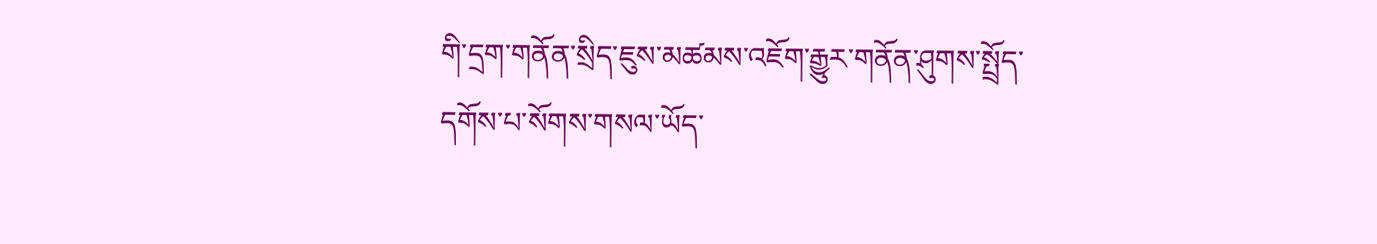གི་དྲག་གནོན་སྲིད་ཇུས་མཚམས་འཇོག་རྒྱུར་གནོན་ཤུགས་སྤྲོད་དགོས་པ་སོགས་གསལ་ཡོད་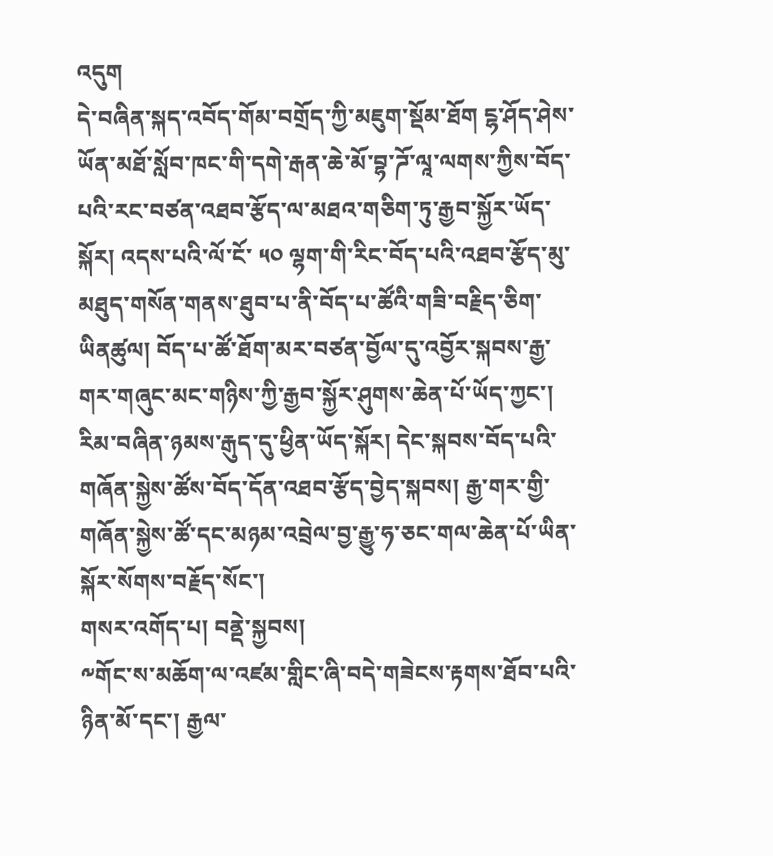འདུག
དེ་བཞིན་སྐད་འབོད་གོམ་བགྲོད་ཀྱི་མཇུག་སྡོམ་ཐོག ངྷ་ཤོད་ཤེས་ཡོན་མཐོ་སློབ་ཁང་གི་དགེ་རྒན་ཆེ་མོ་བྷ་ཌོ་ལཱ་ལགས་ཀྱིས་བོད་པའི་རང་བཙན་འཐབ་རྩོད་ལ་མཐའ་གཅིག་ཏུ་རྒྱབ་སྐྱོར་ཡོད་སྐོར། འདས་པའི་ལོ་ངོ་ ༥༠ ལྷག་གི་རིང་བོད་པའི་འཐབ་རྩོད་མུ་མཐུད་གསོན་གནས་ཐུབ་པ་ནི་བོད་པ་ཚོའི་གཟི་བརྗིད་ཅིག་ཡིནཚུལ། བོད་པ་ཚོ་ཐོག་མར་བཙན་བྱོལ་དུ་འབྱོར་སྐབས་རྒྱ་གར་གཞུང་མང་གཉིས་ཀྱི་རྒྱབ་སྐྱོར་ཤུགས་ཆེན་པོ་ཡོད་ཀྱང་། རིམ་བཞིན་ཉམས་རྒུད་དུ་ཕྱིན་ཡོད་སྐོར། དེང་སྐབས་བོད་པའི་གཞོན་སྐྱེས་ཚོས་བོད་དོན་འཐབ་རྩོད་བྱེད་སྐབས། རྒྱ་གར་གྱི་གཞོན་སྐྱེས་ཚོ་དང་མཉམ་འབྲེལ་བྱ་རྒྱུ་ཧ་ཅང་གལ་ཆེན་པོ་ཡིན་སྐོར་སོགས་བརྗོད་སོང་།
གསར་འགོད་པ། བནྡེ་སྐྱབས།
༸གོང་ས་མཆོག་ལ་འཛམ་གླིང་ཞི་བདེ་གཟེངས་རྟགས་ཐོབ་པའི་ཉིན་མོ་དང་། རྒྱལ་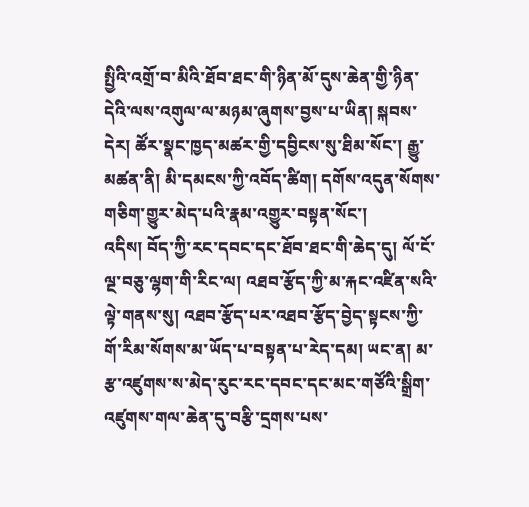སྤྱིའི་འགྲོ་བ་མིའི་ཐོབ་ཐང་གི་ཉིན་མོ་དུས་ཆེན་གྱི་ཉིན་དེའི་ལས་འགུལ་ལ་མཉམ་ཞུགས་བྱས་པ་ཡིན། སྐབས་དེར། ཚོར་སྣང་ཁྱད་མཚར་གྱི་དབྱིངས་སུ་ཐིམ་སོང་། རྒྱུ་མཚན་ནི། མི་དམངས་ཀྱི་འབོད་ཚིག། དགོས་འདུན་སོགས་གཅིག་གྱུར་མེད་པའི་རྣམ་འགྱུར་བསྟན་སོང་།
འདིས། བོད་ཀྱི་རང་དབང་དང་ཐོབ་ཐང་གི་ཆེད་དུ། ལོ་ངོ་ལྔ་བཅུ་ལྷག་གི་རིང་ལ། འཐབ་རྩོད་ཀྱི་མ་རྐང་འཛིན་སའི་ལྟེ་གནས་སུ། འཐབ་རྩོད་པར་འཐབ་རྩོད་བྱེད་སྟངས་ཀྱི་གོ་རིམ་སོགས་མ་ཡོད་པ་བསྟན་པ་རེད་དམ། ཡང་ན། མ་རྩ་འཛུགས་ས་མེད་རུང་རང་དབང་དང་མང་གཙོའི་སྒྲིག་འཛུགས་གལ་ཆེན་དུ་བརྩི་དྲགས་པས་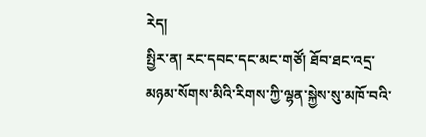རེད།
སྤྱིར་ན། རང་དབང་དང་མང་གཙོ། ཐོབ་ཐང་འདྲ་མཉམ་སོགས་མིའི་རིགས་ཀྱི་ལྷན་སྐྱེས་སུ་མཁོ་བའི་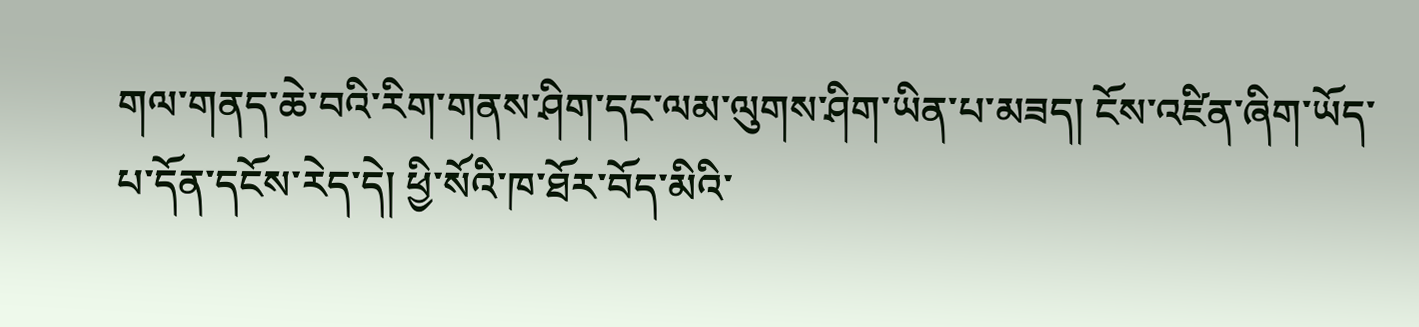གལ་གནད་ཆེ་བའི་རིག་གནས་ཤིག་དང་ལམ་ལུགས་ཤིག་ཡིན་པ་མཟད། ངོས་འཛིན་ཞིག་ཡོད་པ་དོན་དངོས་རེད་དེ། ཕྱི་སོའི་ཁ་ཐོར་བོད་མིའི་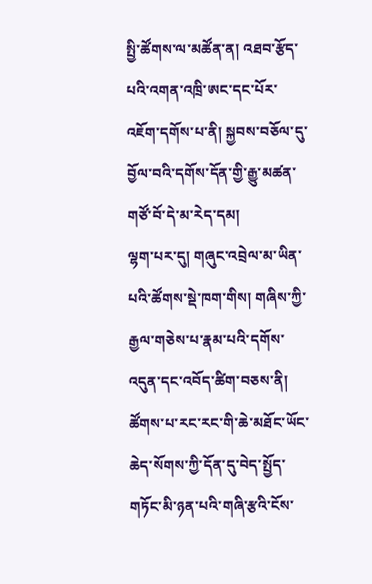སྤྱི་ཚོགས་ལ་མཚོན་ན། འཐབ་རྩོད་པའི་འགན་འཁྲི་ཨང་དང་པོར་འཇོག་དགོས་པ་ནི། སྐྱབས་བཅོལ་དུ་བྱོལ་བའི་དགོས་དོན་གྱི་རྒྱུ་མཚན་གཙོ་བོ་དེ་མ་རེད་དམ།
ལྷག་པར་དུ། གཞུང་འབྲེལ་མ་ཡིན་པའི་ཚོགས་སྡེ་ཁག་གིས། གཞིས་ཀྱི་རྒྱལ་གཅེས་པ་རྣམ་པའི་དགོས་འདུན་དང་འབོད་ཚིག་བཅས་ནི། ཚོགས་པ་རང་རང་གི་ཆེ་མཐོང་ཡོང་ཆེད་སོགས་ཀྱི་དོན་དུ་བེད་སྤྱོད་གཏོང་མི་ཉན་པའི་གཞི་རྩའི་ངོས་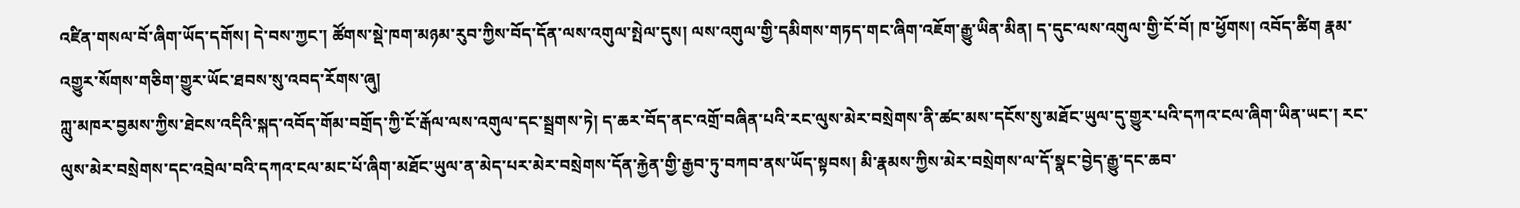འཛིན་གསལ་བོ་ཞིག་ཡོད་དགོས། དེ་བས་ཀྱང་། ཚོགས་སྡེ་ཁག་མཉམ་རུབ་ཀྱིས་བོད་དོན་ལས་འགུལ་སྤེལ་དུས། ལས་འགུལ་གྱི་དམིགས་གཏད་གང་ཞིག་འཇོག་རྒྱུ་ཡིན་མིན། ད་དུང་ལས་འགུལ་གྱི་ངོ་བོ། ཁ་ཕྱོགས། འབོད་ཚིག རྣམ་འགྱུར་སོགས་གཅིག་གྱུར་ཡོང་ཐབས་སུ་འབད་རོགས་ཞུ།
ཀླུ་མཁར་བྱམས་ཀྱིས་ཐེངས་འདིའི་སྐད་འབོད་གོམ་བགྲོད་ཀྱི་ངོ་རྒོལ་ལས་འགུལ་དང་སྦྲགས་ཏེ། ད་ཆར་བོད་ནང་འགྲོ་བཞིན་པའི་རང་ལུས་མེར་བསྲེགས་ནི་ཚང་མས་དངོས་སུ་མཐོང་ཡུལ་དུ་གྱུར་པའི་དཀའ་ངལ་ཞིག་ཡིན་ཡང་། རང་ལུས་མེར་བསྲེགས་དང་འབྲེལ་བའི་དཀའ་ངལ་མང་པོ་ཞིག་མཐོང་ཡུལ་ན་མེད་པར་མེར་བསྲེགས་དོན་རྐྱེན་གྱི་རྒྱབ་ཏུ་བཀབ་ནས་ཡོད་སྟབས། མི་རྣམས་ཀྱིས་མེར་བསྲེགས་ལ་དོ་སྣང་བྱེད་རྒྱུ་དང་ཆབ་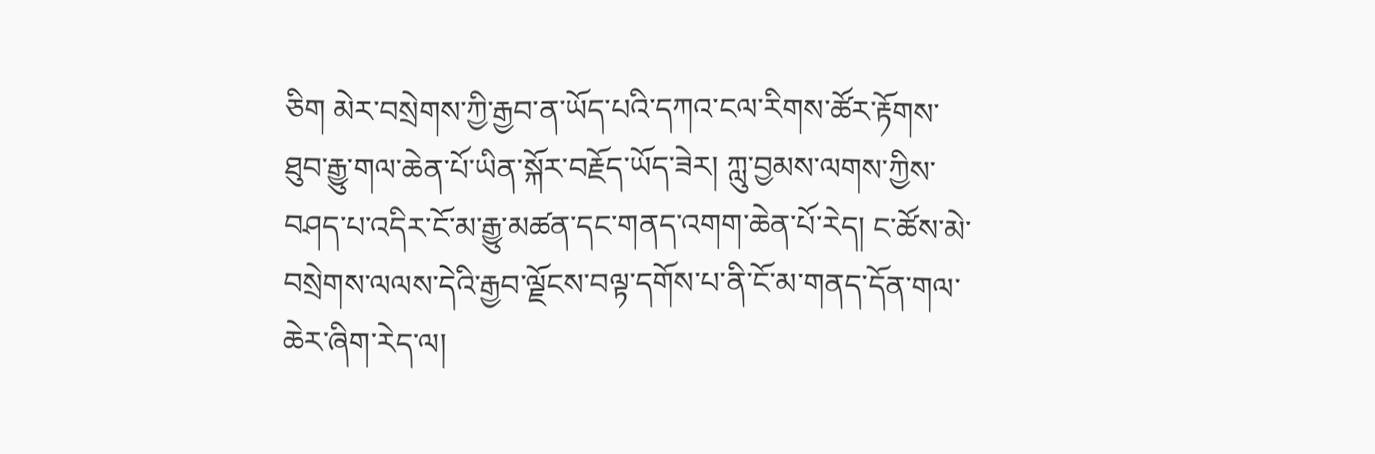ཅིག མེར་བསྲེགས་ཀྱི་རྒྱབ་ན་ཡོད་པའི་དཀའ་ངལ་རིགས་ཚོར་རྟོགས་ཐུབ་རྒྱུ་གལ་ཆེན་པོ་ཡིན་སྐོར་བརྗོད་ཡོད་ཟེར། ཀླུ་བྱམས་ལགས་ཀྱིས་བཤད་པ་འདིར་ངོ་མ་རྒྱུ་མཚན་དང་གནད་འགག་ཆེན་པོ་རེད། ང་ཚོས་མེ་བསྲེགས་ལལས་དེའི་རྒྱབ་ལྗོངས་བལྟ་དགོས་པ་ནི་ངོ་མ་གནད་དོན་གལ་ཆེར་ཞིག་རེད་ལ།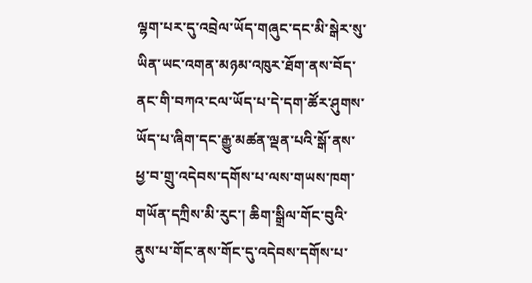ལྷག་པར་དུ་འབྲེལ་ཡོད་གཞུང་དང་མི་སྒེར་སུ་ཡིན་ཡང་འགན་མཉམ་འཁུར་ཐོག་ནས་བོད་ནང་གི་བཀའ་ངལ་ཡོད་པ་དེ་དག་ཚོར་ཤུགས་ཡོད་པ་ཞིག་དང་རྒྱུ་མཚན་ལྡན་པའི་སྒོ་ནས་ཕྱ་བ་གྲུ་འདེབས་དགོས་པ་ལས་གཡས་ཁག་གཡོན་དཀྲིས་མི་རུང་། ཆིག་སྒྲིལ་གོང་བུའི་ནུས་པ་གོང་ནས་གོང་དུ་འདེབས་དགོས་པ་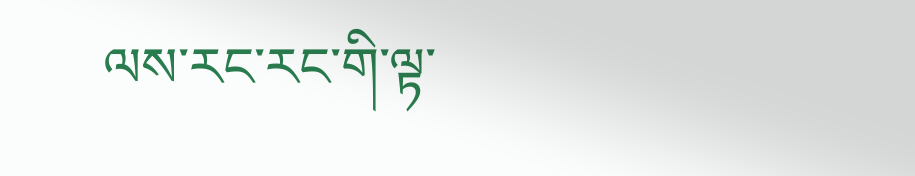ལས་རང་རང་གི་ལྟ་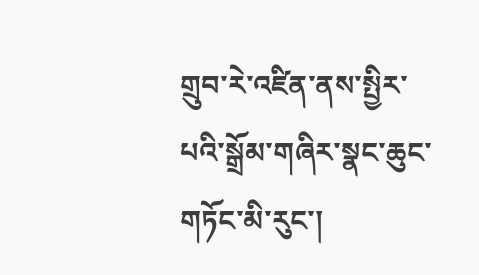གྲུབ་རེ་འཛིན་ནས་སྤྱིར་པའི་སྒྲོམ་གཞིར་སྣང་ཆུང་གཏོང་མི་རུང་།